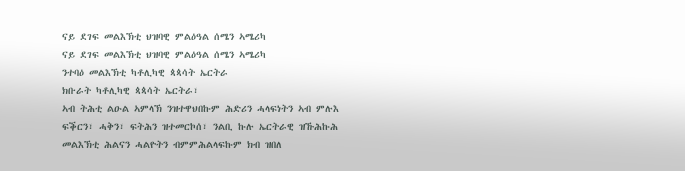ናይ ደገፍ መልእኽቲ ህዝባዊ ምልዕዓል ሰሜን ኣሜሪካ
ናይ ደገፍ መልእኽቲ ህዝባዊ ምልዕዓል ሰሜን ኣሜሪካ
ንተባዕ መልእኽቲ ካቶሊካዊ ጳጳሳት ኤርትራ
ክቡራት ካቶሊካዊ ጳጳሳት ኤርትራ፣
ኣብ ትሕቲ ልዑል ኣምላኽ ንዝተዋህበኩም ሕድሪን ሓላፍነትን ኣብ ምሉእ ፍቕርን፣ ሓቅን፣ ፍትሕን ዝተመርኮሰ፣ ንልቢ ኩሉ ኤርትራዊ ዝኹሕኩሕ መልእኽቲ ሕልናን ሓልዮትን ብምምሕልላፍኩም ክብ ዝበለ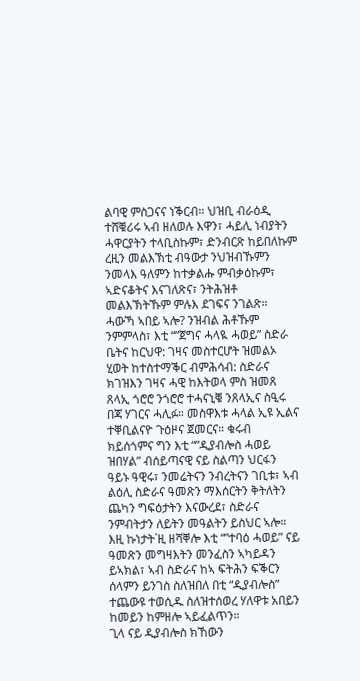ልባዊ ምስጋናና ነቕርብ። ህዝቢ ብራዕዲ ተሸቑሪሩ ኣብ ዘለወሉ እዋን፣ ሓይሊ ነብያትን ሓዋርያትን ተላቢስኩም፣ ድንብርጽ ከይበለኩም ረዚን መልእኽቲ ብዓውታ ንህዝብኹምን ንመላእ ዓለምን ከተቃልሑ ምብቃዕኩም፣ ኣድናቆትና እናገለጽና፣ ንትሕዝቶ መልእኽትኹም ምሉእ ደገፍና ንገልጽ።
ሓውኻ ኣበይ ኣሎ? ንዝብል ሕቶኹም ንምምላስ፣ እቲ “”ጀግና ሓላዪ ሓወይ” ስድራ ቤትና ከርህዋ: ገዛና መስተርሆት ዝመልኦ ሂወት ከተስተማቕር ብምሕሳብ: ስድራና ክገዝእን ገዛና ሓዊ ከእትወላ ምስ ዝመጸ ጸላኢ ጎሮሮ ንጎሮሮ ተሓናኒቑ ንጸላኢና ስዒሩ በጃ ሃገርና ሓሊፉ። መስዋእቱ ሓላል ኢዩ ኢልና ተቐቢልናዮ ጉዕዞና ጀመርና። ቁሩብ ክይሰጎምና ግን እቲ “”ዲያብሎስ ሓወይ ዝበሃል” ብሰይጣናዊ ናይ ስልጣን ህርፋን ዓይኑ ዓዊሩ፣ ንመሬትናን ንብረትናን ገቢቱ፣ ኣብ ልዕሊ ስድራና ዓመጽን ማእሰርትን ቅትለትን ጨካን ግፍዕታትን እናውረደ፣ ስድራና ንምብትታን ለይትን መዓልትን ይስህር ኣሎ። እዚ ኩነታት`ዚ ዘሻቐሎ እቲ “”ተባዕ ሓወይ” ናይ ዓመጽን መግዛእትን መንፈስን ኣካይዳን ይኣክል፣ ኣብ ስድራና ከኣ ፍትሕን ፍቕርን ሰላምን ይንገስ ስለዝበለ በቲ “ዲያብሎስ” ተጨውዩ ተወሲዱ ስለዝተሰወረ ሃለዋቱ አበይን ከመይን ከምዘሎ ኣይፈልጥን።
ጊላ ናይ ዲያብሎስ ክኸውን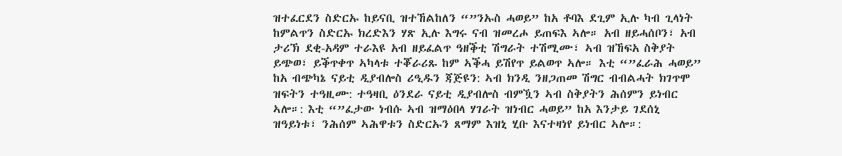ዝተፈርደን ስድርኡ ከይናቢ ዝተኸልከለን “”ንኡስ ሓወይ” ከአ ቶባእ ደጊም ኢሉ ካብ ጊላነት ከምልጥን ስድርኡ ክረድእን ሃጽ ኢሉ እግሩ ናብ ዝመረሖ ይጠፍእ ኣሎ። አብ ዘይሓሰቦን፣ አብ ታሪኽ ደቂ-አዳም ተራእዩ አብ ዘይፈልጥ ዓዘቕቲ ሽግራት ተሽሚሙ፣ ኣብ ዝኸፍአ ስቅያት ይጭወ፣ ይቕጥቀጥ ኣካላቱ ተቖራሪጹ ከም ኣቕሓ ይሽየጥ ይልወጥ ኣሎ። እቲ “”ፈራሕ ሓወይ” ከአ ብጭካኔ ናይቲ ዲያብሎስ ሪዒዱን ጃጅዩን: ኣብ ክንዲ ንዘጋጠመ ሽግር ብብልሓት ክገጥሞ ዝፍትን ተዓዚሙ: ተዓዛቢ ዕንደራ ናይቲ ዲያብሎስ ብምዃን ኣብ ስቅያትን ሕሰምን ይነብር ኣሎ።: እቲ “”ፈታው ነብሱ ኣብ ዝማዕበላ ሃገራት ዝነብር ሓወይ” ከአ እንታይ ገደሰኒ ዝዓይነቱ፣ ንሕሰም ኣሕዋቱን ስድርኡን ጸማም እዝኒ ሂቡ እናተዛነየ ይነብር ኣሎ።: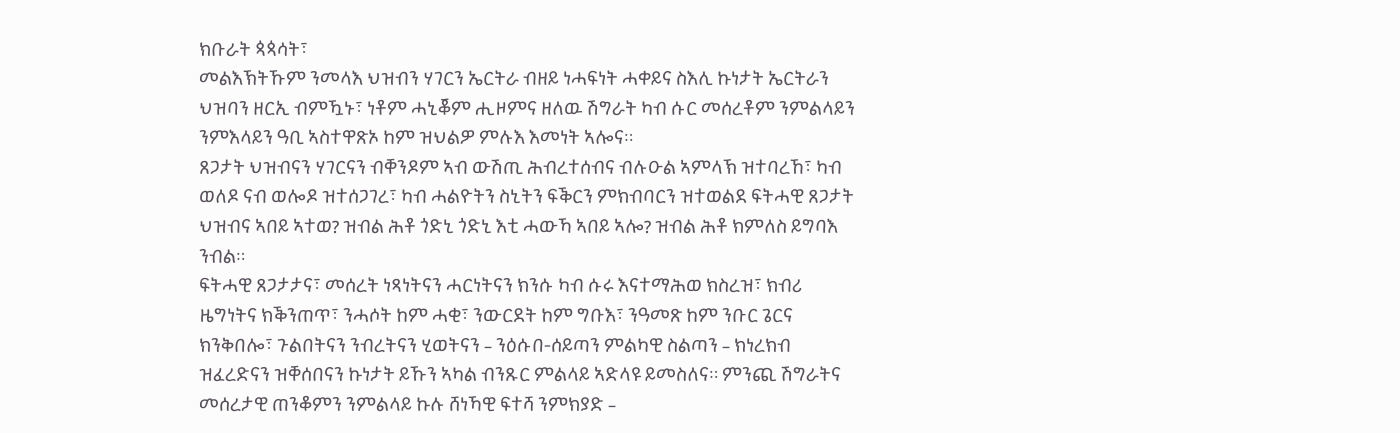ክቡራት ጳጳሳት፣
መልእኽትኹም ንመላእ ህዝብን ሃገርን ኤርትራ ብዘይ ነሓፍነት ሓቀይና ስእሊ ኩነታት ኤርትራን ህዝባን ዘርኢ ብምዃኑ፣ ነቶም ሓኒቖም ሒዞምና ዘለዉ ሽግራት ካብ ሱር መሰረቶም ንምልላይን ንምእላይን ዓቢ ኣስተዋጽኦ ከም ዝህልዎ ምሉእ እመነት ኣሎና።
ጸጋታት ህዝብናን ሃገርናን ብቐንዶም ኣብ ውሽጢ ሕብረተሰብና ብሉዑል ኣምላኽ ዝተባረኸ፣ ካብ ወለዶ ናብ ወሎዶ ዝተሰጋገረ፣ ካብ ሓልዮትን ስኒትን ፍቕርን ምክብባርን ዝተወልደ ፍትሓዊ ጸጋታት ህዝብና ኣበይ ኣተወ? ዝብል ሕቶ ጎድኒ ጎድኒ እቲ ሓውኻ ኣበይ ኣሎ? ዝብል ሕቶ ክምለስ ይግባእ ንብል።
ፍትሓዊ ጸጋታታና፣ መሰረት ነጻነትናን ሓርነትናን ክንሱ ካብ ሱሩ እናተማሕወ ክስረዝ፣ ክብሪ ዜግነትና ክቕንጠጥ፣ ንሓሶት ከም ሓቂ፣ ንውርደት ከም ግቡእ፣ ንዓመጽ ከም ንቡር ጌርና ክንቅበሎ፣ ጉልበትናን ንብረትናን ሂወትናን – ንዕሱበ-ሰይጣን ምልካዊ ስልጣን – ክነረክብ ዝፈረድናን ዝቐሰበናን ኩነታት ይኹን ኣካል ብንጹር ምልላይ ኣድላዩ ይመስለና። ምንጪ ሽግራትና መሰረታዊ ጠንቆምን ንምልላይ ኩሉ ሸነኻዊ ፍተሻ ንምክያድ –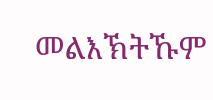መልእኽትኹም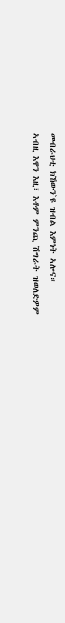መብራህቲ ክኸውን`ዩ ዝብል እምነት ኣሎና።
ኣብዚ እዋን እዚ፣ እቶም ምንጪ ሽግራት ዝወለድዎም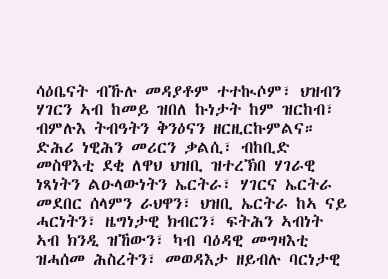ሳዕቤናት ብኹሉ መዳያቶም ተተኲሶም፣ ህዝብን ሃገርን ኣብ ከመይ ዝበለ ኩነታት ከም ዝርከብ፣ ብምሉእ ትብዓትን ቅንዕናን ዘርዚርኩምልና። ድሕሪ ነዊሕን መሪርን ቃልሲ፣ ብከቢድ መስዋእቲ ደቂ ለዋህ ህዝቢ ዝተረኽበ ሃገራዊ ነጻነትን ልዑላውነትን ኤርትራ፣ ሃገርና ኤርትራ መደበር ሰላምን ራህዋን፣ ህዝቢ ኤርትራ ከኣ ናይ ሓርነትን፣ ዜግነታዊ ክብርን፣ ፍትሕን ኣብነት ኣብ ክንዲ ዝኸውን፣ ካብ ባዕዳዊ መግዛእቲ ዝሓሰመ ሕስረትን፣ መወዳእታ ዘይብሉ ባርነታዊ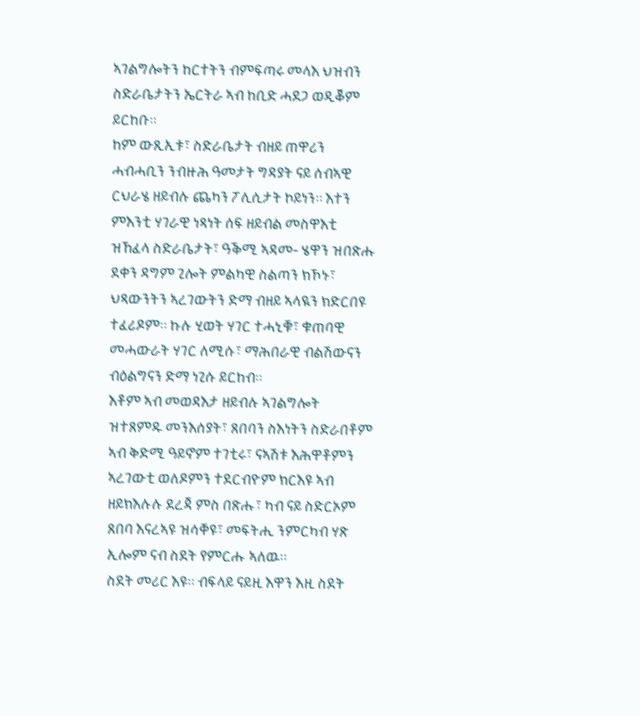ኣገልግሎትን ከርተትን ብምፍጣሩ መላእ ህዝብን ስድራቤታትን ኤርትራ ኣብ ከቢድ ሓደጋ ወዲቖም ይርከቡ።
ከም ውጺኢቱ፣ ስድራቤታት ብዘይ ጠዋሪን ሓብሓቢን ንብዙሕ ዓመታት ግዳያት ናይ ሰብኣዊ ርህራሄ ዘይብሉ ጨካን ፖሊሲታት ኮይነን። እተን ምእንቲ ሃገራዊ ነጻነት ሰፍ ዘይብል መስዋእቲ ዝኸፈላ ስድራቤታት፣ ዓቕሚ ኣዳመ- ሄዋን ዝበጽሑ ደቀን ዳግም ጊሎት ምልካዊ ስልጣን ክኾኑ፣ ህጻውንትን ኣረገውትን ድማ ብዘይ ኣላዪን ክድርበዩ ተፈሪዶም። ኩሉ ሂወት ሃገር ተሓኒቑ፣ ቁጠባዊ መሓውራት ሃገር ለሚሱ፣ ማሕበራዊ ብልሽውናን ብዕልግናን ድማ ነጊሱ ይርከብ።
እቶም ኣብ መወዳእታ ዘይብሉ ኣገልግሎት ዝተጸምዱ መንእሰያት፣ ጸበባን ስእነትን ስድራበቶም ኣብ ቅድሚ ዓይኖም ተገቲሩ፣ ናኣሽቱ እሕዋቶምን ኣረገውቲ ወለዶምን ተደርብዮም ክርእዩ ኣብ ዘይክእሉሉ ደረጃ ምስ በጽሑ፣ ካብ ናይ ስድርኦም ጸበባ እናረኣዩ ዝሳቐዩ፣ መፍትሒ ንምርካብ ሃጽ ኢሎም ናብ ስደት የምርሑ ኣለዉ።
ስደት መሪር እዩ። ብፍላይ ናይዚ እዋን እዚ ስደት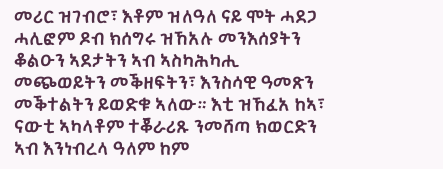መሪር ዝገብሮ፣ እቶም ዝለዓለ ናይ ሞት ሓደጋ ሓሊፎም ዶብ ክሰግሩ ዝኸአሉ መንእሰያትን ቆልዑን ኣደታትን ኣብ ኣስካሕካሒ መጭወይትን መቕዘፍትን፣ እንስሳዊ ዓመጽን መቕተልትን ይወድቁ ኣለው። እቲ ዝኸፈአ ከኣ፣ ናውቲ ኣካላቶም ተቖራሪጹ ንመሸጣ ክወርድን ኣብ እንነብረላ ዓለም ከም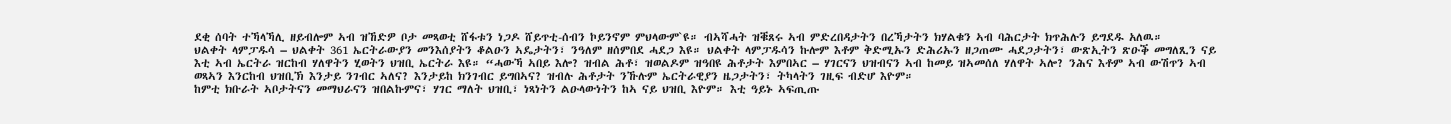ደቂ ሰባት ተኻላኻሊ ዘይብሎም ኣብ ዝኸድዎ ቦታ መጻወቲ ሸፋቱን ነጋዶ ሸይጥቲ-ሰብን ኮይንኖም ምህላውም`ዩ። ብኣሻሓት ዝቑጸሩ ኣብ ምድረበዳታትን በረኻታትን ክሃልቁን ኣብ ባሕርታት ክጥሕሉን ይግደዱ አለዉ።
ህልቀት ላምፓዱሳ – ህልቀት 361 ኤርትራውያን መንእሰያትን ቆልዑን ኣዴታትን፣ ንዓለም ዘሰምበደ ሓደጋ እዩ። ህልቀት ላምፓዱሳን ኩሎም እቶም ቅድሚኡን ድሕሪኡን ዘጋጠሙ ሓደጋታትን፣ ውጽኢትን ጽዑቕ መግለጺን ናይ እቲ ኣብ ኤርትራ ዝርከብ ሃለዋትን ሂወትን ህዝቢ ኤርትራ እዩ። “ሓውኻ ኣበይ እሎ? ዝብል ሕቶ፣ ዝወልዶም ዝዓበዩ ሕቶታት እምበኣር – ሃገርናን ህዝብናን ኣብ ከመይ ዝኣመሰለ ሃለዋት ኣሎ? ንሕና እቶም ኣብ ውሽጥን ኣብ ወጻኣን እንርከብ ህዝቢኽ እንታይ ንገብር ኣለና? እንታይከ ክንገብር ይግበኣና? ዝብሉ ሕቶታት ንኹሉም ኤርትራዊያን ዜጋታትን፣ ትካላትን ገዚፍ ብድሆ እዮም።
ከምቲ ክቡራት ኣቦታትናን መማህራናን ዝበልኩምና፣ ሃገር ማለት ህዝቢ፣ ነጻነትን ልዑላውነትን ከኣ ናይ ህዝቢ እዮም። እቲ ዓይኑ ኣፍጢጡ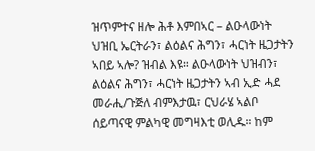ዝጥምተና ዘሎ ሕቶ እምበኣር – ልዑላውነት ህዝቢ ኤርትራን፣ ልዕልና ሕግን፣ ሓርነት ዜጋታትን ኣበይ ኣሎ? ዝብል እዩ። ልዑላውነት ህዝብን፣ ልዕልና ሕግን፣ ሓርነት ዜጋታትን ኣብ ኢድ ሓደ መራሒ/ጉጅለ ብምእታዉ፣ ርህራሄ ኣልቦ ሰይጣናዊ ምልካዊ መግዛእቲ ወሊዱ። ከም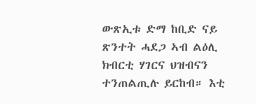ውጽኢቱ ድማ ከቢድ ናይ ጽንተት ሓደጋ ኣብ ልዕሊ ክብርቲ ሃገርና ህዝብናን ተንጠልጢሉ ይርከብ። እቲ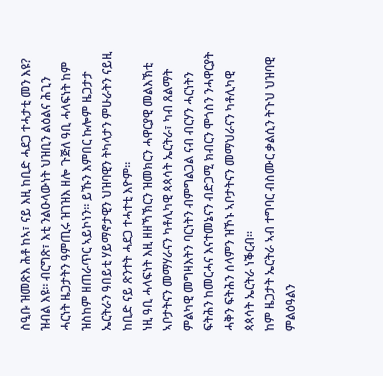ስዒቡ ዝመጽእ ሕቶ ከኣ፣ ናይ እዚ ከቢድ ሓደጋ ተሓታቲ መን እዩ? ዝብል እዩ። ብርግጽ፣ እቲ ንልዑላውነት ህዝቢን ልዕልና ሕጊን ሓርነት ዜጋታትን ዓምጢሩ ዝገዝእ ዘሎ ጉጅለ ዓቢ ሓላፍነት ከም ዝስከም ዘጠራጥር ኣይኮነን። ይኹን እምበር ኩሎም ዜጋታታ ኤርትራን ዓበይቲ ሃይማኖታዊን ህዝባዊን ትካላታን ምሁራትን ናይዚ ከቢድ ናይ ጽንተት ሓደጋ ተሓተቲ እዮም።
ነዚ ዓቢ ሓላፍነት እዚ ዘዘኻኽርን ዝመክርን ሓዋርያዊ መልእኽቲ ኣቦታትናን መማሃራናን ካቶሊካዊ ጳጳሳት ኤርትራ፣ ካብ ጸልማት ምልካዊ መግዛእትን ባርነትን ብምግልጋል ናብ ብርሃን ሓርነትን ፍትሕን ከመርሓና እናተመኔናን ብድጋሚ ክብርን ሞጎስን ንሓዋርያት ሓቅን ፍትሕን ሰላምን ዝኾኑ ኣቦታትናን መማህራናን ካቶሊካዊ ጳጳሳት ኤርትራ ነቕርብ።
ከም ዜጋታት ኤርትራ ኣብ ተግባር ብስሙር ቃልሲን ትጉህ ህዝባዊ ምልዕዓልን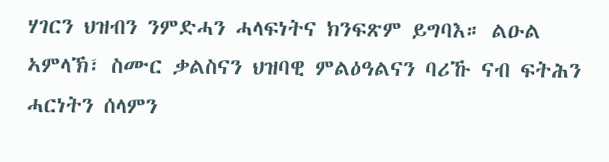ሃገርን ህዝብን ንምድሓን ሓላፍነትና ክንፍጽም ይግባእ። ልዑል ኣምላኽ፣ ስሙር ቃልስናን ህዝባዊ ምልዕዓልናን ባሪኹ ናብ ፍትሕን ሓርነትን ሰላምን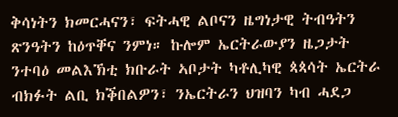ቅሳነትን ክመርሓናን፣ ፍትሓዊ ልቦናን ዜግነታዊ ትብዓትን ጽንዓትን ከዕጥቐና ንምነ። ኩሎም ኤርትራውያን ዜጋታት ንተባዕ መልእኽቲ ክቡራት ኣቦታት ካቶሊካዊ ጳጳሳት ኤርትራ ብክፉት ልቢ ክቕበልዎን፣ ንኤርትራን ህዝባን ካብ ሓደጋ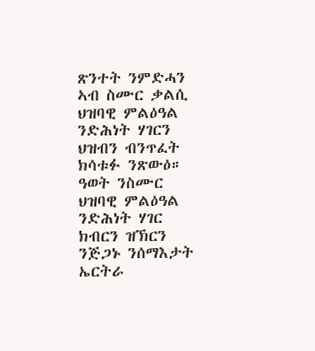ጽንተት ንምድሓን ኣብ ስሙር ቃልሲ ህዝባዊ ምልዕዓል ንድሕነት ሃገርን ህዝብን ብንጥፈት ክሳቱፉ ንጽውዕ።
ዓወት ንስሙር ህዝባዊ ምልዕዓል ንድሕነት ሃገር
ክብርን ዝኽርን ንጅጋኑ ንሰማእታት ኤርትራ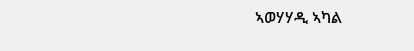ኣወሃሃዲ ኣካል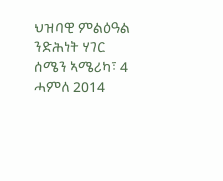ህዝባዊ ምልዕዓል ንድሕነት ሃገር
ሰሜን ኣሜሪካ፣ 4 ሓምለ 2014